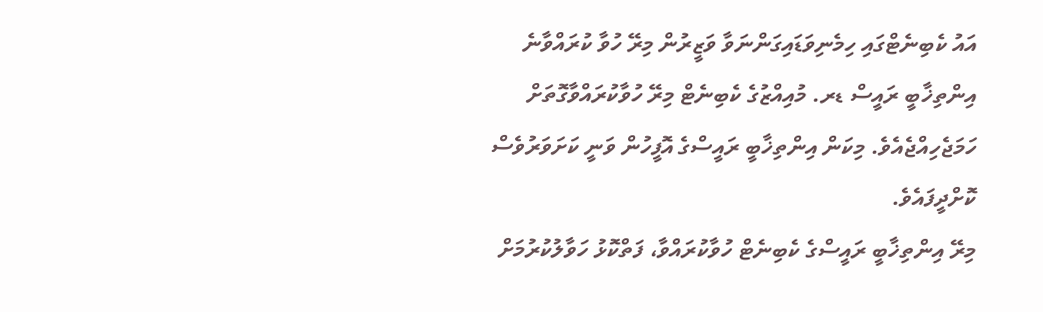އައު ކެބިނެޓްގައި ހިމެނިވަޑައިގަންނަވާ ވަޒީރުން މިރޭ ހުވާ ކުރައްވާނެ
އިންތިޚާބީ ރައީސް ޑރ. މުއިއްޒުގެ ކެބިނެޓް މިރޭ ހުވާކުރައްވާގޮތަށް ހަމަޖެހިއްޖެއެވެ. މިކަން އިންތިޚާބީ ރައީސްގެ އޮފީހުން ވަނީ ކަށަވަރުވެސް ކޮށްދީފައެވެ.
މިރޭ އިންތިޚާބީ ރައީސްގެ ކެބިނެޓް ހުވާކުރައްވާ، ފަތްކޮޅު ހަވާލުކުރުމަށް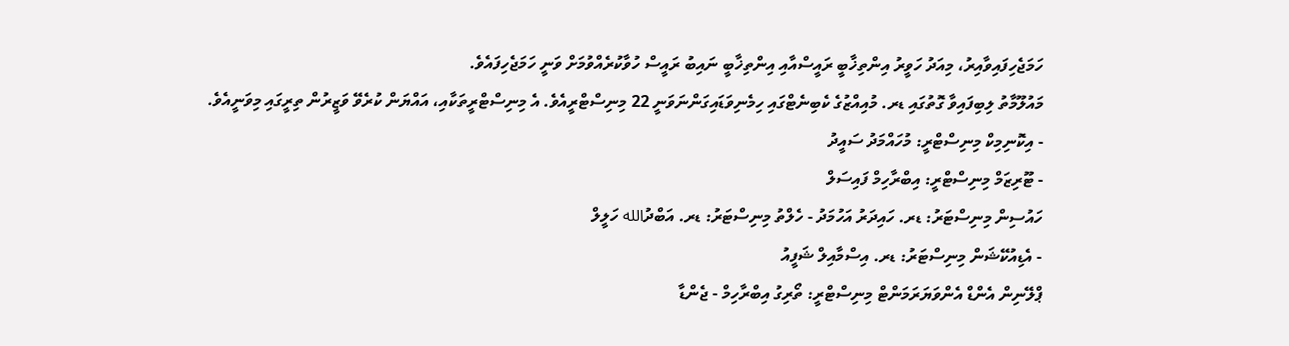ހަމަޖެހިފައިވާއިރު، މިއަދު ހަވީރު އިންތިޚާބީ ރައީސްއާއި އިންތިޚާބީ ނައިބު ރައީސް ހުވާކުރެއްވުމަށް ވަނީ ހަމަޖެހިފައެވެ.
މައުލޫމާތު ލިބިފައިވާ ގޮތުގައި ޑރ. މުއިއްޒުގެ ކެބިނެޓްގައި ހިމެނިވަޑައިގަންނަވަނީ 22 މިނިސްޓްރީއެވެ. އެ މިނިސްޓްރީތަކާއި، އައްޔަން ކުރެވޭ ވަޒީރުން ތިރީގައި މިވަނީއެވެ.
- އިކޮނިމިކް މިނިސްޓްރީ: މުހައްމަދު ސައީދު
- ޓޫރިޒަމް މިނިސްޓްރީ: އިބްރާހިމް ފައިސަލް
ހައުސިން މިނިސްޓަރު: ޑރ. ހައިދަރު އަހުމަދު - ހެލްތު މިނިސްޓަރު: ޑރ. އަބްދުالله ހަލީލް
- އެޑިއުކޭޝަން މިނިސްޓަރު: ޑރ. އިސްމާއިލް ޝަފީއު
ޕްލޭނިން އެންޑް އެންވަޔަރަމަންޓް މިނިސްޓްރީ: ތޯރިގު އިބްރާހިމް - ޖެންޑާ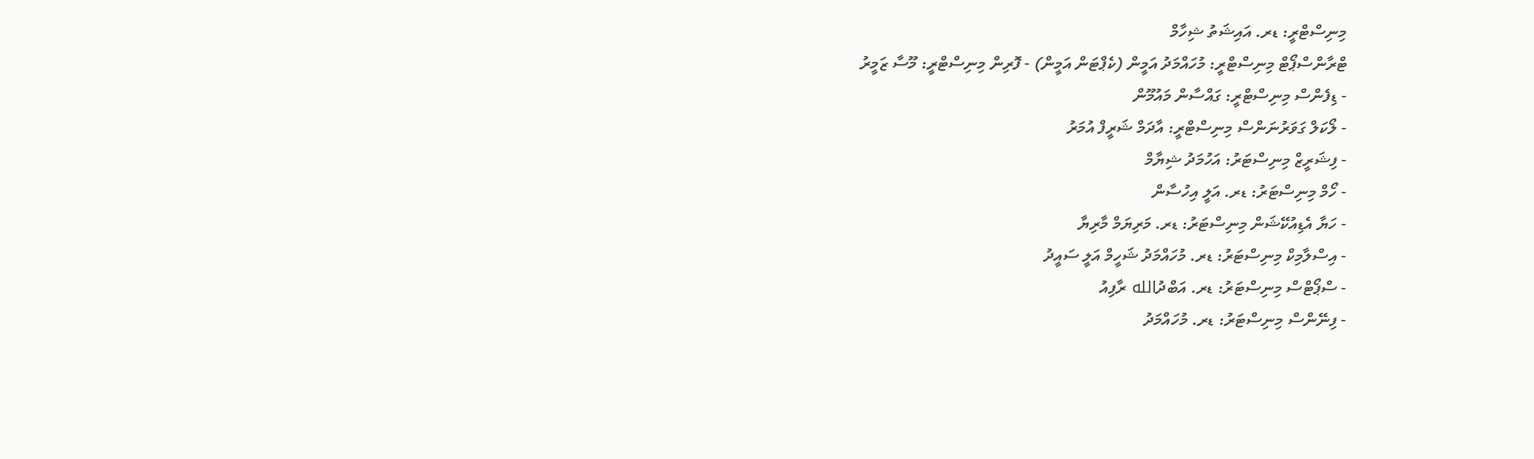މިނިސްޓްރީ: ޑރ. އައިޝަތު ޝިހާމް
ޓްރާންސްޕޯޓް މިނިސްޓްރީ: މުހައްމަދު އަމީން (ކެޕްޓަން އަމީން) - ފޮރިން މިނިސްޓްރީ: މޫސާ ޒަމީރު
- ޑިފެންސް މިނިސްޓްރީ: ގައްސާން މައުމޫން
- ލޯކަލް ގަވަރުނަންސް މިނިސްޓްރީ: އާދަމް ޝަރީފް އުމަރު
- ފިޝަރީޒް މިނިސްޓަރު: އަހުމަދު ޝިޔާމް
- ހޯމް މިނިސްޓަރު: ޑރ. އަލީ އިހުސާން
- ހަޔާ އެޑިއުކޭޝަން މިނިސްޓަރު: ޑރ. މަރިޔަމް މާރިޔާ
- އިސްލާމިކް މިނިސްޓަރު: ޑރ. މުހައްމަދު ޝަހީމް އަލީ ސައީދު
- ސްޕޯޓްސް މިނިސްޓަރު: ޑރ. އަބްދުالله ރާފިއު
- ފިނޭންސް މިނިސްޓަރު: ޑރ. މުހައްމަދު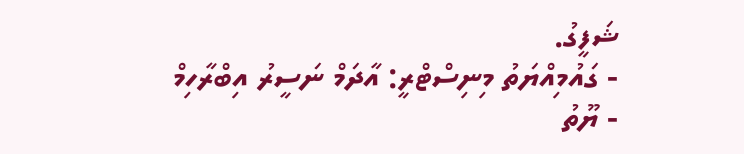ޝަފީގު.
- ގައުމިއްޔަތު މިނިސްޓްރީ: އާދަމް ނަސީރު އިބްރާހިމް
- ޔޫތު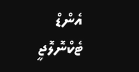އެންޑް ޓެކްނޮލޮޖީ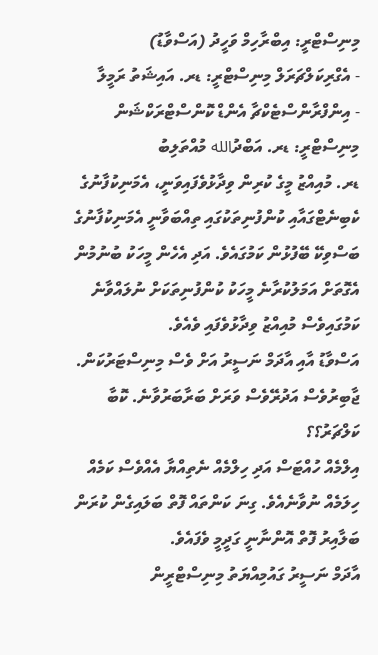މިނިސްޓްރީ: އިބްރާހިމް ވަހީދު (އަސްވާޑު)
- އެގްރިކަލްޗަރަލް މިނިސްޓްރީ: ޑރ. އައިޝަތު ރަމީލާ
- އިންފްރާންސްޓެކްޗާ އެންޑް ކޮންސްޓްރަކްޝަން މިނިސްޓްރީ: ޑރ. އަބްދުالله މުއްތަލިބު
ޑރ. މުއިއްޒު މީގެ ކުރިން ވިދާޅުވެފައިވަނީ، އެމަނިކުފާނުގެ ކެބިނެޓްގައާއި ކުންފުނިތަކުގައި ތިއްބަވާނީ އެމަނިކުފާނުގެ ބަސްވިކޭ ބޭފުޅުން ކަމުގައެވެ. އަދި އެހެން މީހަކު ބުނުމުން އެގޮތަށް އަމަލުކުރާނެ މީހަކު ކުންފުނިތަކަށް ނުލައްވާނެ ކަމުގައިވެސް މުއިއްޒު ވިދާޅުވެފައި ވެއެވެ.
އަސްވާޑު އާއި އާދަމް ނަސީރު އަށް ވެސް މިނިސްޓަރުކަން. ޖާބިރުވެސް އަދުރޭވެސް ވަރަށް ބަރާބަރުވާނެ. ކޮބާ ކަލްޗަރު؟؟
އިލްމެއް ހުއްޓަސް އަދި ހިލްމެއް ނެތިއްޔާ އެއްވެސް ކަމެއް ހިލަމެއް ނުވާނެއެވެ. ގިނަ ކަންތައް ފޮތް ބަލައިގެން ކުރަން ބަލާއިރު ފޮތް އޮންނާނީ ގަދީމީ ވެފައެވެ.
އާދަމް ނަސީރު ގައުމިއްޔަތު މިނިސްޓްރީން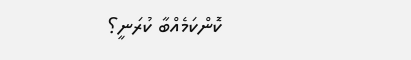ކޮންކަމެއްބާ ކުރަނީ؟